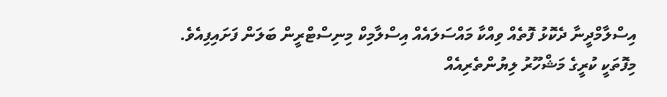އިސްލާމްދީނާ ދެކޮޅު ފޮތެއް ވިއްކާ މައްސަލައެއް އިސްލާމިކް މިނިސްޓްރީން ބަލަން ފަށައިފިއެވެ.
މިފޮތަކީ ކުރީގެ މަޝްހޫރު ލިޔުންތެރިއެއް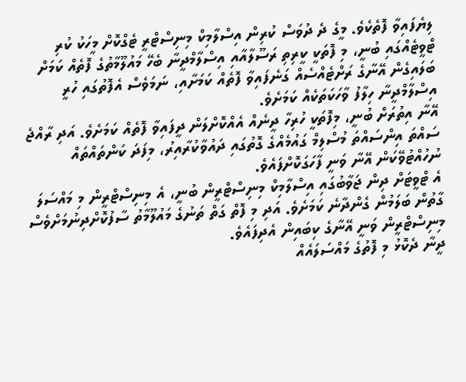ލިޔެފައިވާ ފޮތެކެވެ. މީގެ ދެ ދުވަސް ކުރިން އިސްލާމިކް މިނިސްޓްރީ ޓެގްކޮށް މީހަކު ކުރި ޓްވީޓެއްގައި ބުނީ، މި ފޮތަކީ ކީރިތި ރަސޫލާއާއި އިސްލާމްދީނާ ބެހޭ މައުލޫމާތުގެ ފޮތެއް ކަމަށް ބަލައިގެން އޭނާގެ ރަށްޓެއްސެއް ގަނެފައިވާ ފޮތެއް ކަމަށާއި، ނަމަވެސް އެފޮތުގައި ހުރީ އިސްލާމްދީނާ ހިލާފު ވާހަކަތަކެއް ކަމަށެވެ.
އޭނާ އިތުރަށް ބުނީ، މިފޮތަކީ ހުރިހާ ދީނެއް އެއްކޮށްލަން ދީފައިވާ ފޮތެއް ކަމަށެވެ. އަދި ރާއްޖެ ސައްތަ އިންސައްތަ މުސްލިމް ގައުމެއްގެ ގޮތުގައި ދައުވާކުރާއިރު، މިފަދަ ކަންތައްތައް ނުހުއްޓުވޭކަން އޭނާ ވަނީ ފާހަގަކޮށްފައެވެ.
އެ ޓްވީޓަށް ދިން ޖަވާބުގައި އިސްލާމިކް މިނިސްޓްރީން ބުނީ، އެ މިނިސްޓްރީން މި މައްސަލަ ގާތުން ބަލަމުން ގެންދާނެ ކަމަށެވެ. އަދި މި ފޮތް ގަތް ތަނުގެ މައުލޫމާތު ސާފުކޮށްދިނުމަށްވެސް މިނިސްޓްރީން ވަނީ އޭނާގެ ކިބައިން އެދިފައެވެ.
ދީނާ ދެކޮޅު މި ފޮތުގެ މައްސަލައެއް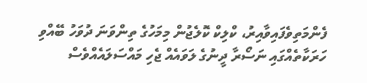ފެންމަތިވެފައިވާއިރު، ކްލިކް ކޮލެޖުން މިމަހުގެ ތިންވަނަ ދުވަހު ބޭއްވި ހަރަކާތެއްގައި ނަސޯރާ ދީނުގެ ލަވައެއް ޖެހި މައްސަލައެއްވެސް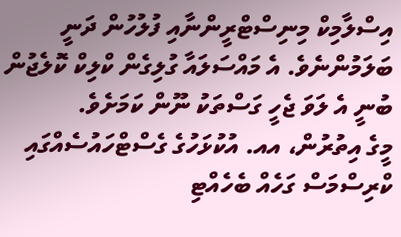އިސްލާމިކް މިނިސްޓްރީންނާއި ފުލުހުން ދަނީ ބަލަމުންނެވެ. އެ މައްސަލައާ ގުލިގެން ކްލިކް ކޮލެޖުން ބުނީ އެ ލަވަ ޖެހީ ގަސްތަކު ނޫން ކަމަށެވެ.
މީގެ އިތުރުން، އއ. އުކުޅަހުގެ ގެސްޓްހައުސެއްގައި ކްރިސްމަސް ގަހެއް ބެހެއްޓި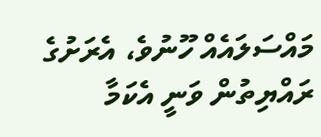މައްސަލައެއް ހޫނުވެ، އެރަށުގެ ރައްޔިތުން ވަނީ އެކަމާ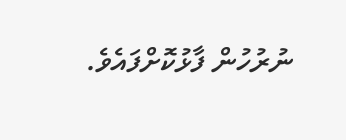ނުރުހުން ފާޅުކޮށްފައެވެ.